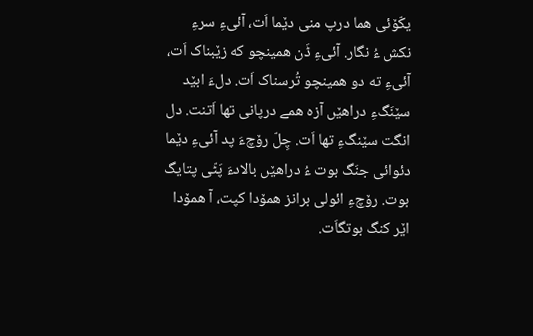یکّۆئی هما درپ منی دێما اَت، آئیءِ سرءِ نکش ءُ نگار. آئیءِ ڈَن همینچو که زێبناک اَت، آئیءِ ته دو همینچو تُرسناک اَت. دلءَ ابێد سێنَگءِ دراهێں آزه همے درپانی تها اَتنت. دل انگت سێنگءِ تها اَت. چِلّ رۆچءَ پد آئیءِ دێما دئوائی جنَگ بوت ءُ دراهێں بالادءَ پَٹّی پتایگ بوت. رۆچءِ ائولی برانز همۆدا کپت، آ همۆدا اێر کنگ بوتگاَت.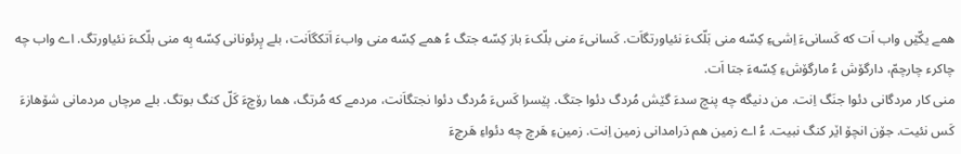همے یکّێں واب اَت که کَسانیءَ اِشیءِ کِسّه منی بَلّکءَ نئیاورتگاَت. کَسانیءَ منی بلّکءَ باز کِسّه جتگ ءُ همے کِسّه منی وابءَ اَتکگاَنت، بلے پِرئونانی کِسّه بِه منی بلّکءَ نئیاورتگ. اے واب چه چاکرء چارچمّ، دارگۆش ءُ مارگۆشءِ کِسّهءَ جتا اَت.
منی کار مردگانی دئوا جنَگ اِنت. من دنیگه چه پنچ سدءَ گێش مُردگ دئوا جتگ. پێسرا کَسءَ مُردگ دئوا نجتگاَنت، مردمے که مُرتگ، هما رۆچءَ کَلّ کنگ بوتگ. بلے مرچاں مردمانی شۆهازءَ کَس نئیت. جۆن انچۆ اێر کنگ نبیت. ءُ اے زمین هم دَرامدانی زمین اِنت. زمینءِ هَرچ چه دئواءِ هَرچءَ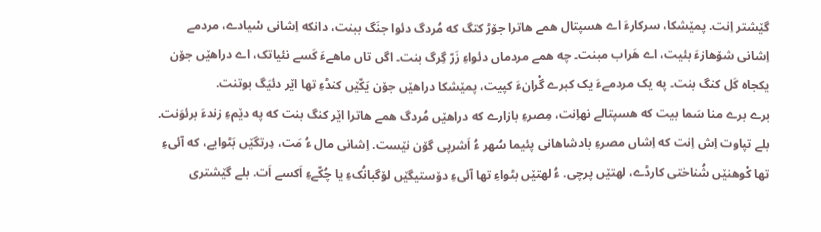گێشتر اِنت. پمێشکا، سرکارءَ اے هسپتال همے هاترا جۆڑ کتگ که مُردگ دئوا جنَگ ببنت، دانکه اِشانی سْیادے، مردمے اِشانی شۆهازءَ بئیت، اے ھَراب مبنت۔ چه همے مردماں دئواءِ زَرّ گِرگ بنت۔ اگں تاں ماهےءَ کَسے نئیاتک، اے دراهێں جۆن یکجاه کَل کنگ بنت۔ په یک مردمےءَ یک کبرے گْرانءَ کپیت، پمێشکا دراهێں جۆن یَکّێں کنڈءِ تها اێر دئیَگ بوتنت.
برے برے منا سَما بیت که هسپتالے نهاِنت، مِصرءِ بازارے که دراهێں مُردگ همے هاترا اێر کنگ بنت که په دێمءِ زندءَ برئوَنت. بلے تپاوت اِش اِنت که اِشاں مصرءِ بادشاهانی پئیما سُهر ءُ اَشرپی گۆن نێست. اِشانی مال ءُ مَت، دِرتگێں بَٹوایے، که آئیءِ تها کْوهنێں شُناختی کارڈے، لهتێں پرچی. ءُ لهتێں بٹواءِ تها آئیءِ دۆستیگێں لۆگبانُکءِ یا چُکّےءِ اَکسے اَت. بلے گێشتری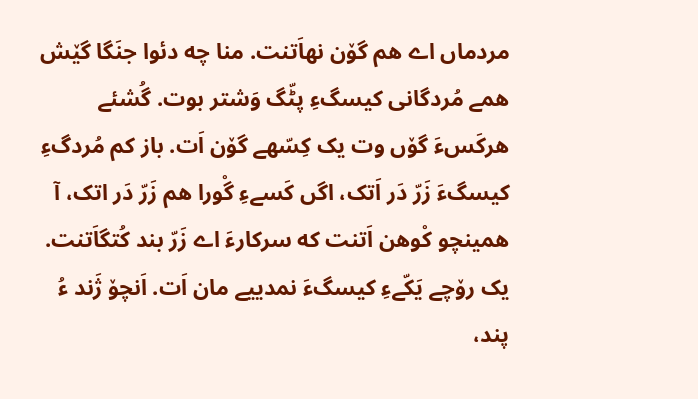مردماں اے هم گۆن نهاَتنت. منا چه دئوا جنَگا گێش همے مُردگانی کیسگءِ پٹّگ وَشتر بوت. گُشئے هرکَسءَ گۆں وت یک کِسّهے گۆن اَت. باز کم مُردگءِ کیسگءَ زَرّ دَر اَتک، اگں کَسےءِ گْورا هم زَرّ دَر اتک، آ همینچو کْوهن اَتنت که سرکارءَ اے زَرّ بند کُتگاَتنت.
یک رۆچے یَکّےءِ کیسگءَ نمدییے مان اَت. اَنچۆ ژَند ءُ پند،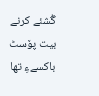گُشئے کرنے بیت پۆسٹ باکسےءِ تها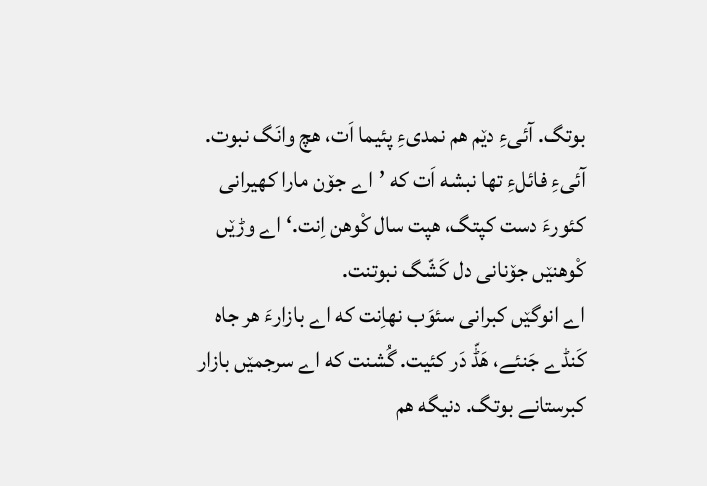بوتگ. آئیءِ دێم هم نمدیءِ پئیما اَت، هچ وانَگ نبوت. آئیءِ فائلءِ تها نبشه اَت که ’اے جۆن مارا کهیرانی کئورءَ دست کپتگ، هپت سال کْوهن اِنت.‘ اے وڑێں کْوهنێں جۆنانی دل کَشّگ نبوتنت.
اے انوگێں کبرانی سئوَب نهاِنت که اے بازارءَ هر جاه کَنڈے جَنئے، هَڈّ دَر کئیت. گُشنت که اے سرجمێں بازار کبرستانے بوتگ. دنیگه هم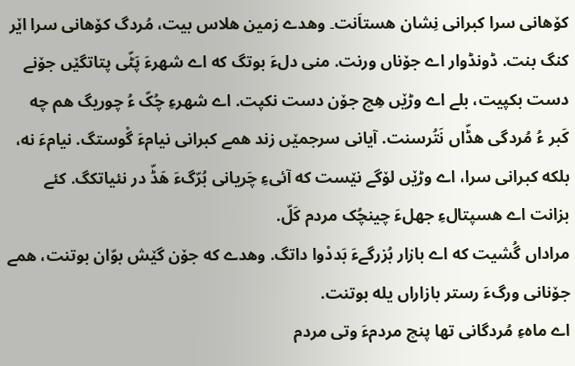کۆهانی سرا کبرانی نِشان هستاَنت۔ وهدے زمین هلاس بیت، مُردگ کۆهانی سرا اێر کنگ بنت. ڈونڈوار اے جۆناں ورنت. منی دلءَ بوتگ که اے شهرءَ پَٹّی پتاتگێں جۆنے دست بکپیت، بلے اے وڑێں هِچ جۆن دست نکپت. اے شهرءِ چُکّ ءُ چوریگ هم چه کَبر ءُ مُردگی هڈّاں نَتُرسنت. آیانی سرجمێں زند همے کبرانی نیامءَ گْوستگ. نیامءَ نه، بلکه کبرانی سرا، اے وڑێں لۆگے نێست که آئیءِ چَریانی بُرّگءَ هَڈّ در نئیاتکگ. کئے بزانت اے هسپتالءِ جهلءَ چینچُک مردم کَلّ.
مراداں گُشیت که اے بازار بُزرگےءَ بَددْوا داتگ. وهدے که جۆن گێش بوّان بوتنت، همے جۆنانی ورگءَ رستر بازاراں یله بوتنت.
اے ماهءِ مُردگانی تها پنچ مردمءَ وتی مردم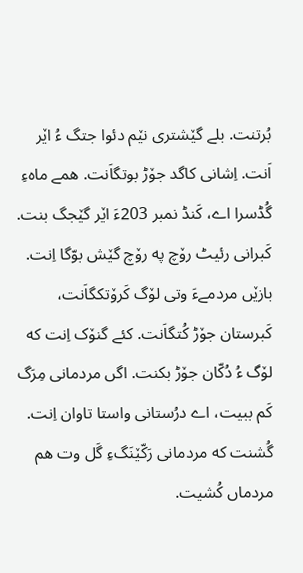بُرتنت. بلے گێشتری نێم دئوا جتگ ءُ اێر اَنت. اِشانی کاگد جۆڑ بوتگاَنت. همے ماهءِ گُڈسرا اے، کَنڈ نمبر 203ءَ اێر گێجگ بنت.
کَبرانی رئیٹ رۆچ په رۆچ گێش بوّگا اِنت. بازێں مردمےءَ وتی لۆگ کَرۆتکگاَنت، کَبرستان جۆڑ کُتگاَنت. کئے گنۆک اِنت که لۆگ ءُ دُکّان جۆڑ بکنت. اگں مردمانی مِرَگ کَم ببیت، اے درُستانی واستا تاوان اِنت. گُشنت که مردمانی رَکّێنَگءِ گَل وت هم مردماں کُشیت.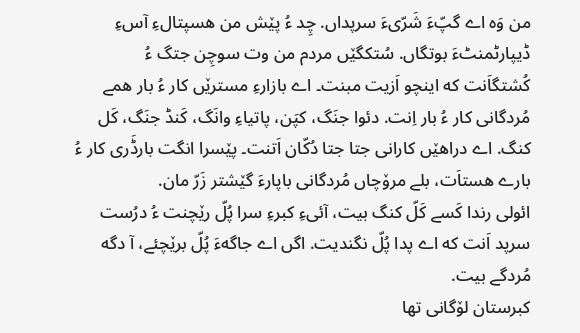من وَه اے گپّءَ شَرّیءَ سرپداں. چِد ءُ پێش من ھسپتالءِ آسءِ ڈیپارٹمنٹءَ بوتگاں. سُتکگێں مردم من وت سوچِن جتگ ءُ کُشتگاَنت که اینچو اَزیت مبنت۔ اے بازارءِ مسترێں کار ءُ بار همے مُردگانی کار ءُ بار اِنت. دئوا جنَگ، کپَن، پاتیاءِ وانَگ، کَنڈ جنَگ، کَل کنگ. اے دراهێں کارانی جتا جتا دُکّان اَتنت۔ پێسرا انگت بارڈَری کار ءُ بارے هستاَت، بلے مرۆچاں مُردگانی باپارءَ گێشتر زَرّ مان.
ائولی رندا کَسے کَلّ کنگ بیت، آئیءِ کبرءِ سرا پُلّ رێچنت ءُ درُست سرپد اَنت که اے پدا پُلّ نگندیت. اگں اے جاگهءَ پُلّ برێچئے، آ دگه مُردگے بیت.
کبرستان لۆگانی تها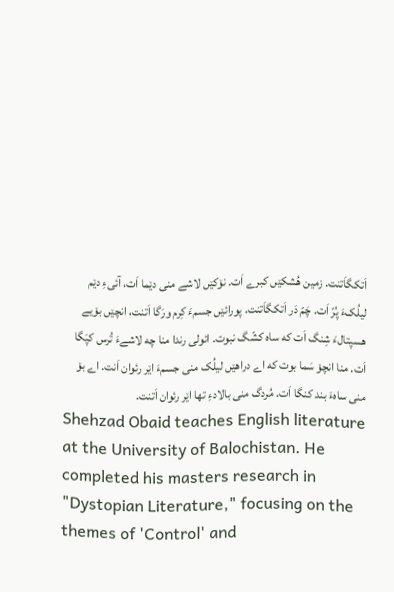اَتکگاَتنت. زمین هُشکێں کبرے اَت. نۆکێں لاشے منی دێما اَت، آئیءِ دێم لیلُکءَ پُرّ اَت. چَمّ دَر اَتکگاَتنت. پورائێں جسمءَ کِرم ورَگا اَتنت، انچێں بۆیے هسپتالءَ شِنگ اَت که ساه کشّگ نبوت. ائولی رندا منا چه لاشےءَ تُرس کپَگا اَت. منا انچۆ سَما بوت که اے دراهێں لیلُک منی جسمءَ اێر رئوان اَنت. اے بۆ منی ساهءَ بند کنگا اَت. مُردگ منی بالادءِ تها اێر رئوان اَتنت.
Shehzad Obaid teaches English literature at the University of Balochistan. He completed his masters research in "Dystopian Literature," focusing on the themes of 'Control' and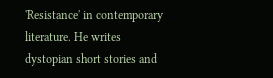'Resistance' in contemporary literature. He writes dystopian short stories and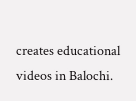creates educational videos in Balochi.